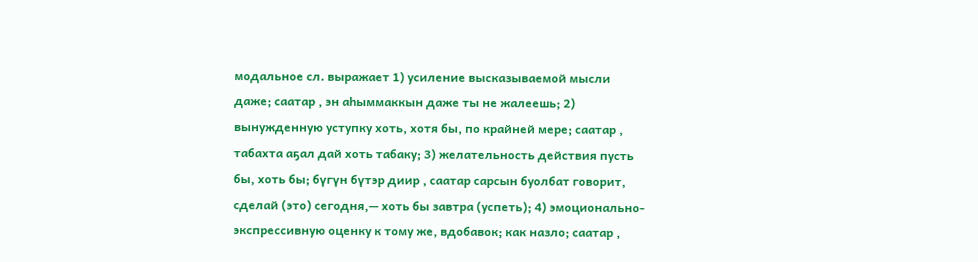модальное сл. выражает 1) усиление высказываемой мысли даже; саатар , эн аһыммаккын даже ты не жалеешь; 2) вынужденную уступку хоть, хотя бы, по крайней мере; саатар , табахта аҕал дай хоть табаку; 3) желательность действия пусть бы, хоть бы; бүгүн бүтэр диир , саатар сарсын буолбат говорит, сделай (это) сегодня,— хоть бы завтра (успеть); 4) эмоционально-экспрессивную оценку к тому же, вдобавок; как назло; саатар ,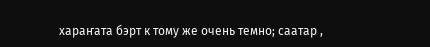хараҥата бэрт к тому же очень темно; саатар ,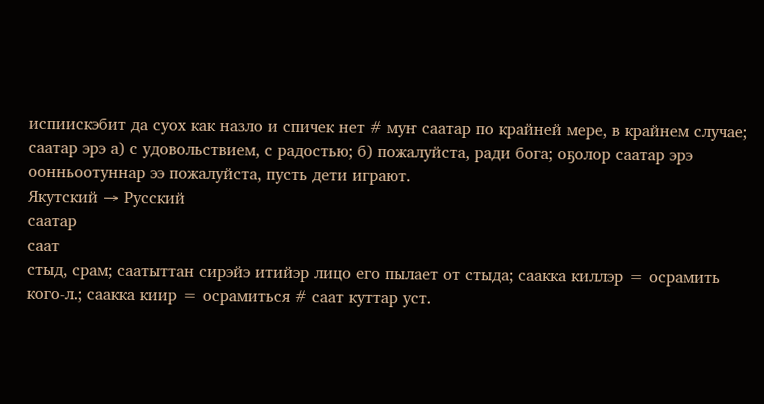испиискэбит да суох как назло и спичек нет # муҥ саатар по крайней мере, в крайнем случае; саатар эрэ а) с удовольствием, с радостью; б) пожалуйста, ради бога; оҕолор саатар эрэ оонньоотуннар ээ пожалуйста, пусть дети играют.
Якутский → Русский
саатар
саат
стыд, срам; саатыттан сирэйэ итийэр лицо его пылает от стыда; саакка киллэр = осрамить кого-л.; саакка киир = осрамиться # саат куттар уст.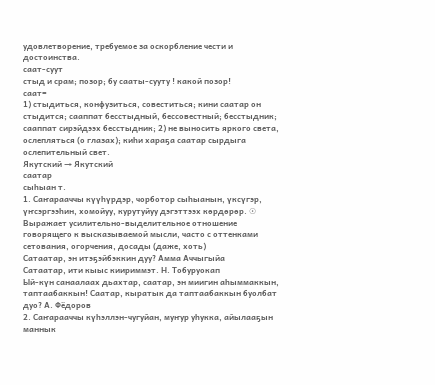удовлетворение, требуемое за оскорбление чести и достоинства.
саат-суут
стыд и срам; позор; бу сааты-сууту ! какой позор!
саат=
1) стыдиться, конфузиться, совеститься; кини саатар он стыдится; сааппат бесстыдный, бессовестный; бесстыдник; сааппат сирэйдээх бесстыдник; 2) не выносить яркого света, ослепляться (о глазах); киһи хараҕа саатар сырдыга ослепительный свет.
Якутский → Якутский
саатар
сыһыан т.
1. Саҥарааччы күүһүрдэр, чорботор сыһыанын, үксүгэр, үҥсэргээһин, хомойуу, курутуйуу дэгэттээх көрдөрөр. ☉ Выражает усилительно-выделительное отношение говорящего к высказываемой мысли, часто с оттенками сетования, огорчения, досады (даже, хоть)
Сатаатар, эн итэҕэйбэккин дуу? Амма Аччыгыйа
Сатаатар, ити кыыс киириммэт. Н. Тобуруокап
Ый-күн санаалаах дьахтар, саатар, эн миигин аһыммаккын, таптаабаккын! Саатар, кыратык да таптаабаккын буолбат дуо? А. Фёдоров
2. Саҥарааччы күһэллэн-чугуйан, муҥур уһукка, айылааҕын маннык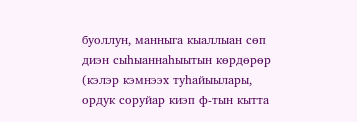буоллун, манныга кыаллыан сөп диэн сыһыаннаһыытын көрдөрөр (кэлэр кэмнээх туһайыылары, ордук соруйар киэп ф-тын кытта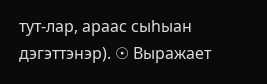тут-лар, араас сыһыан дэгэттэнэр). ☉ Выражает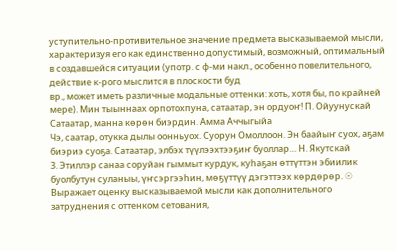уступительно-противительное значение предмета высказываемой мысли, характеризуя его как единственно допустимый, возможный, оптимальный в создавшейся ситуации (употр. с ф-ми накл., особенно повелительного, действие к-рого мыслится в плоскости буд
вр., может иметь различные модальные оттенки: хоть, хотя бы, по крайней мере). Мин тыыннаах орпотохпуна, сатаатар, эн ордуоҥ! П. Ойуунускай
Сатаатар, манна көрөн биэрдин. Амма Аччыгыйа
Чэ, саатар, отукка дылы оонньуох. Суорун Омоллоон. Эн баайыҥ суох, аҕам биэриэ суоҕа. Сатаатар, элбэх түүлээхтээҕиҥ буоллар… Н. Якутскай
3. Этиллэр санаа соруйан гыммыт курдук, куһаҕан өттүттэн эбиилик буолбутун суланыы, үҥсэргээһин, мөҕүттүү дэгэттээх көрдөрөр. ☉ Выражает оценку высказываемой мысли как дополнительного затруднения с оттенком сетования,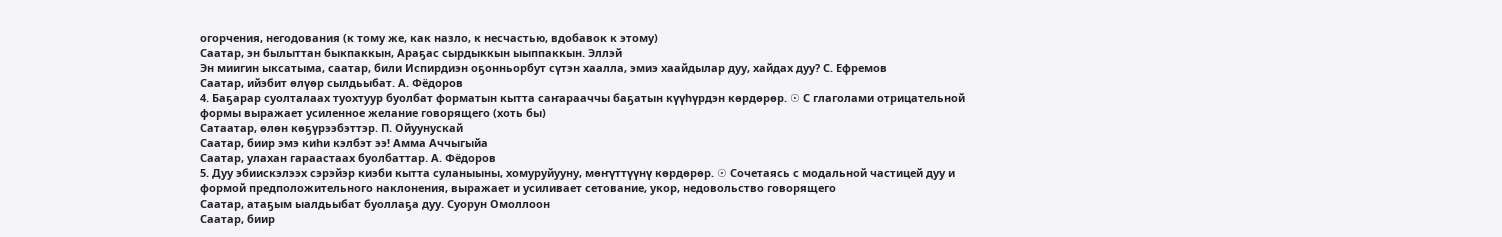огорчения, негодования (к тому же, как назло, к несчастью, вдобавок к этому)
Саатар, эн былыттан быкпаккын, Араҕас сырдыккын ыыппаккын. Эллэй
Эн миигин ыксатыма, саатар, били Испирдиэн оҕонньорбут сүтэн хаалла, эмиэ хаайдылар дуу, хайдах дуу? С. Ефремов
Саатар, ийэбит өлүөр сылдьыбат. А. Фёдоров
4. Баҕарар суолталаах туохтуур буолбат форматын кытта саҥарааччы баҕатын күүһүрдэн көрдөрөр. ☉ С глаголами отрицательной формы выражает усиленное желание говорящего (хоть бы)
Сатаатар, өлөн көҕүрээбэттэр. П. Ойуунускай
Саатар, биир эмэ киһи кэлбэт ээ! Амма Аччыгыйа
Саатар, улахан гараастаах буолбаттар. А. Фёдоров
5. Дуу эбиискэлээх сэрэйэр киэби кытта суланыыны, хомуруйууну, мөҥүттүүнү көрдөрөр. ☉ Сочетаясь с модальной частицей дуу и формой предположительного наклонения, выражает и усиливает сетование, укор, недовольство говорящего
Саатар, атаҕым ыалдьыбат буоллаҕа дуу. Суорун Омоллоон
Саатар, биир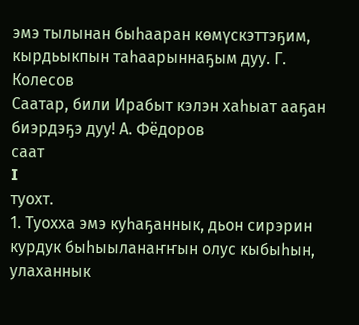эмэ тылынан быһааран көмүскэттэҕим, кырдьыкпын таһаарыннаҕым дуу. Г. Колесов
Саатар, били Ирабыт кэлэн хаһыат ааҕан биэрдэҕэ дуу! А. Фёдоров
саат
I
туохт.
1. Туохха эмэ куһаҕаннык, дьон сирэрин курдук быһыыланаҥҥын олус кыбыһын, улаханнык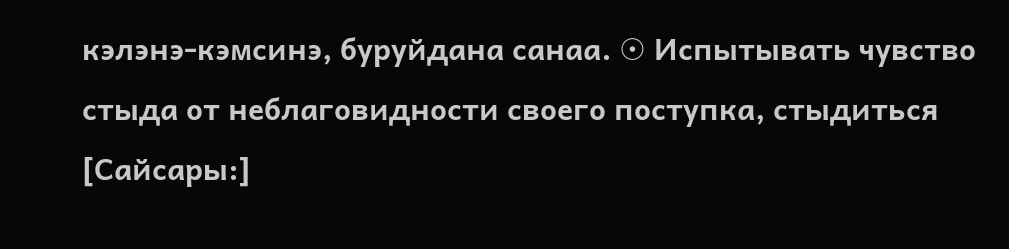кэлэнэ-кэмсинэ, буруйдана санаа. ☉ Испытывать чувство стыда от неблаговидности своего поступка, стыдиться
[Сайсары:]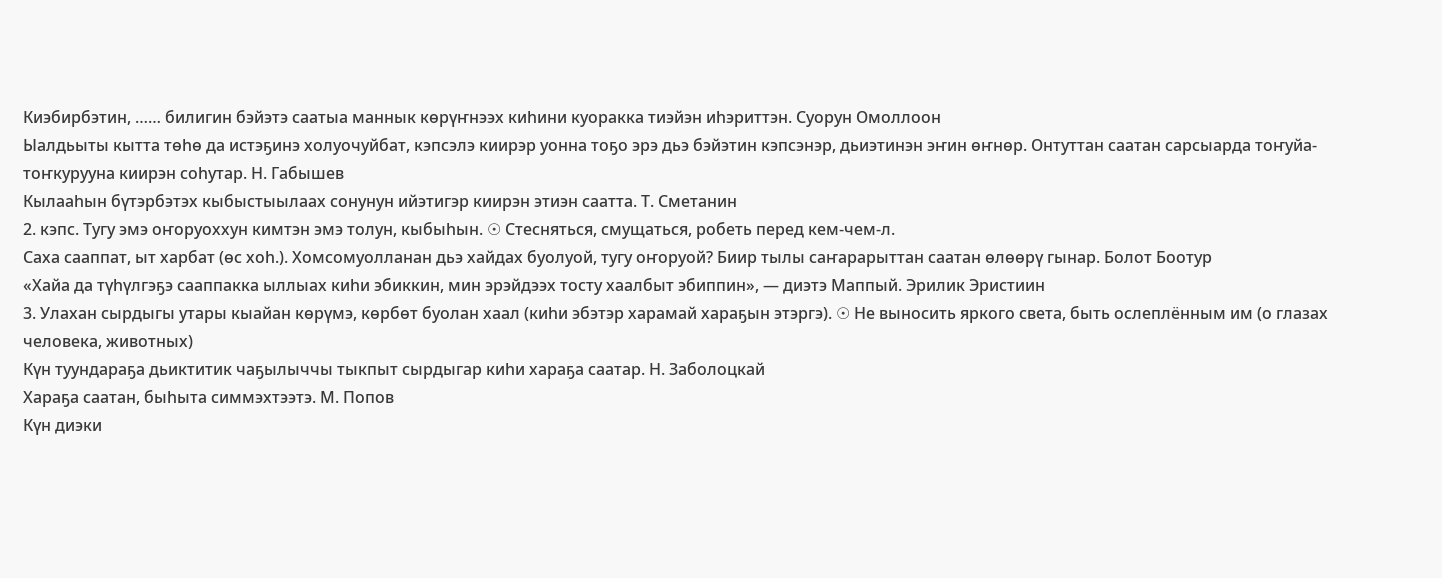Киэбирбэтин, …… билигин бэйэтэ саатыа маннык көрүҥнээх киһини куоракка тиэйэн иһэриттэн. Суорун Омоллоон
Ыалдьыты кытта төһө да истэҕинэ холуочуйбат, кэпсэлэ киирэр уонна тоҕо эрэ дьэ бэйэтин кэпсэнэр, дьиэтинэн эҥин өҥнөр. Онтуттан саатан сарсыарда тоҥуйа-тоҥкурууна киирэн соһутар. Н. Габышев
Кылааһын бүтэрбэтэх кыбыстыылаах сонунун ийэтигэр киирэн этиэн саатта. Т. Сметанин
2. кэпс. Тугу эмэ оҥоруоххун кимтэн эмэ толун, кыбыһын. ☉ Стесняться, смущаться, робеть перед кем-чем-л.
Саха сааппат, ыт харбат (өс хоһ.). Хомсомуолланан дьэ хайдах буолуой, тугу оҥоруой? Биир тылы саҥарарыттан саатан өлөөрү гынар. Болот Боотур
«Хайа да түһүлгэҕэ сааппакка ыллыах киһи эбиккин, мин эрэйдээх тосту хаалбыт эбиппин», — диэтэ Маппый. Эрилик Эристиин
3. Улахан сырдыгы утары кыайан көрүмэ, көрбөт буолан хаал (киһи эбэтэр харамай хараҕын этэргэ). ☉ Не выносить яркого света, быть ослеплённым им (о глазах человека, животных)
Күн туундараҕа дьиктитик чаҕылыччы тыкпыт сырдыгар киһи хараҕа саатар. Н. Заболоцкай
Хараҕа саатан, быһыта симмэхтээтэ. М. Попов
Күн диэки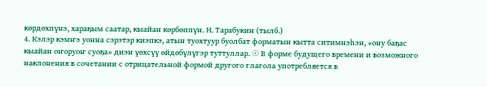көрдөхпүнэ, хараҕым саатар, кыайан көрбөппүн. Н. Тарабукин (тылб.)
4. Кэлэр кэмҥэ уонна сэрэтэр киэпкэ, атын туохтуур буолбат форматын кытта ситимнэһэн, «ону баҕас кыайан оҥоруоҥ суоҕа» диэн үөхсүү өйдөбүлүгэр туттуллар. ☉ В форме будущего времени и возможного наклонения в сочетании с отрицательной формой другого глагола употребляется в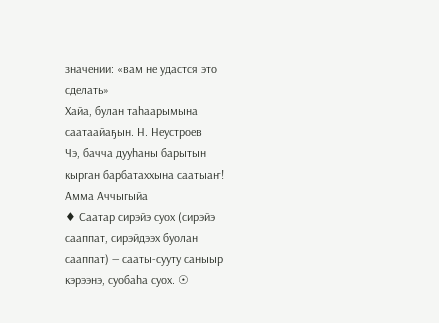значении: «вам не удастся это сделать»
Хайа, булан таһаарымына саатаайаҕын. Н. Неустроев
Чэ, бачча дууһаны барытын кырган барбатаххына саатыаҥ! Амма Аччыгыйа
♦ Саатар сирэйэ суох (сирэйэ сааппат, сирэйдээх буолан сааппат) — сааты-сууту саныыр кэрээнэ, суобаһа суох. ☉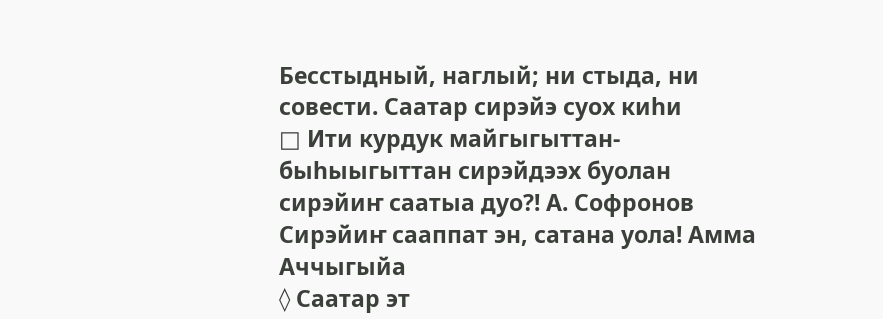Бесстыдный, наглый; ни стыда, ни совести. Саатар сирэйэ суох киһи
□ Ити курдук майгыгыттан-быһыыгыттан сирэйдээх буолан сирэйиҥ саатыа дуо?! А. Софронов
Сирэйиҥ сааппат эн, сатана уола! Амма Аччыгыйа
◊ Саатар эт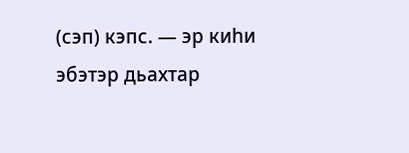(сэп) кэпс. — эр киһи эбэтэр дьахтар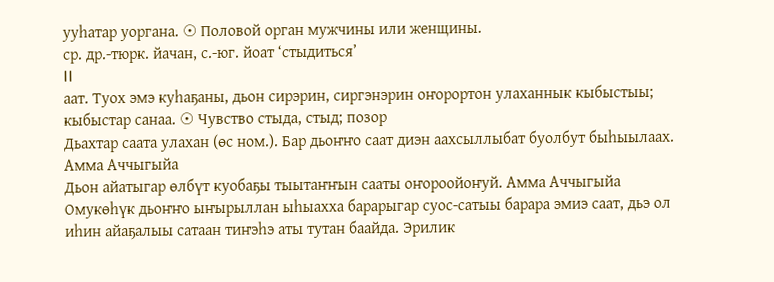ууһатар уоргана. ☉ Половой орган мужчины или женщины.
ср. др.-тюрк. йачан, с.-юг. йоат ‘стыдиться’
II
аат. Туох эмэ куһаҕаны, дьон сирэрин, сиргэнэрин оҥорортон улаханнык кыбыстыы; кыбыстар санаа. ☉ Чувство стыда, стыд; позор
Дьахтар саата улахан (өс ном.). Бар дьоҥҥо саат диэн аахсыллыбат буолбут быһыылаах. Амма Аччыгыйа
Дьон айатыгар өлбүт куобаҕы тыытаҥҥын сааты оҥороойоҥуй. Амма Аччыгыйа
Омукөһүк дьоҥҥо ыҥырыллан ыһыахха барарыгар суос-сатыы барара эмиэ саат, дьэ ол иһин айаҕалыы сатаан тиҥэһэ аты тутан баайда. Эрилик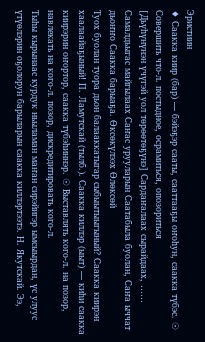Эристиин
♦ Саакка киир (бар) — бэйэҕэр сааты, сааттааҕы оҥоһун, саакка түбэс. ☉ Совершить что-л. постыдное, осрамиться, опозориться
[Дьүһүнүнэн үчүгэй уол төрөөтөҕүнэ] Сардаҥалаах сырайдаах, …… Самалдьыгас майгылаах Саҥас урууларын Саатабыла буолан, Саҥа ыччат дьоҥҥо Саакка барыаҕа. Өксөкүлээх Өлөксөй
Туох буолан туора дьон балааккатыгар сыбыытыыгыный? Саакка киирэн хаалаайаҕыный! П. Ламутскай (тылб.). Саакка киллэр (ыыт) — киһи саакка киирэрин оҥортор, саакка түбэһиннэр. ☉ Выставлять кого-л. на позор, навлекать на кого-л. позор, дискредитировать кого-л.
Тыһы кырынаас курдук ньыламан маҥан сирэйигэр ымсыырдан, үс улуус үтүөлэрин оҕолорун барыларын саакка киллэртээтэ. Н. Якутскай. Ээ,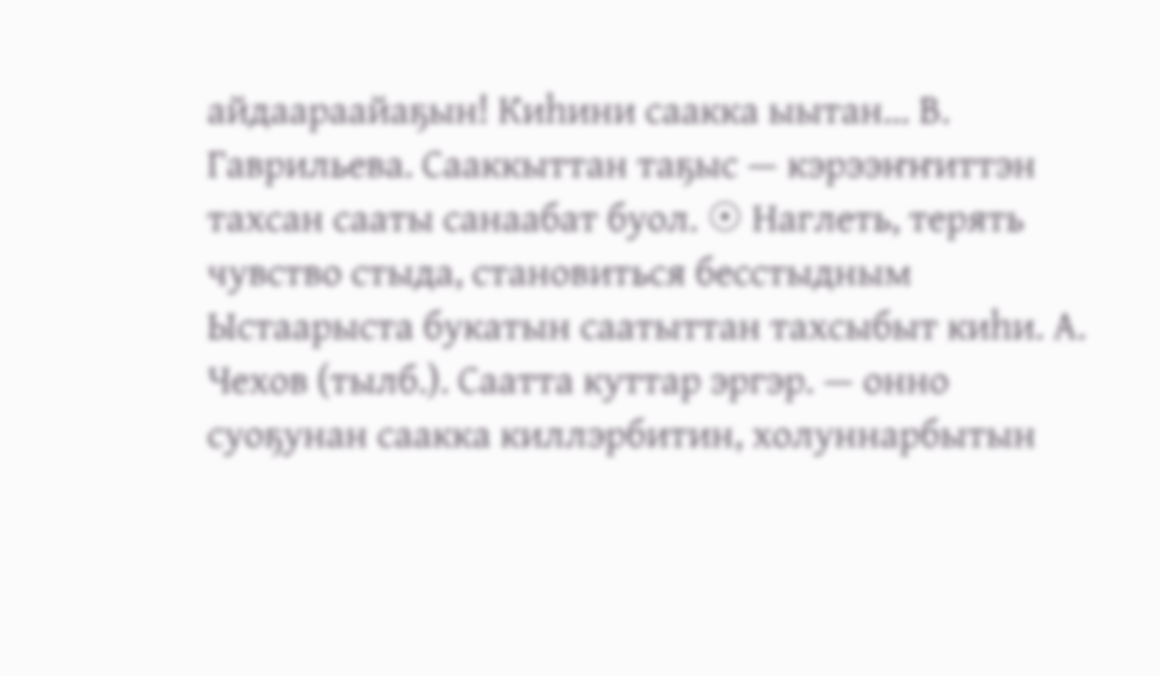айдаараайаҕын! Киһини саакка ыытан… В. Гаврильева. Сааккыттан таҕыс — кэрээҥҥиттэн тахсан сааты санаабат буол. ☉ Наглеть, терять чувство стыда, становиться бесстыдным
Ыстаарыста букатын саатыттан тахсыбыт киһи. А. Чехов (тылб.). Саатта куттар эргэр. — онно суоҕунан саакка киллэрбитин, холуннарбытын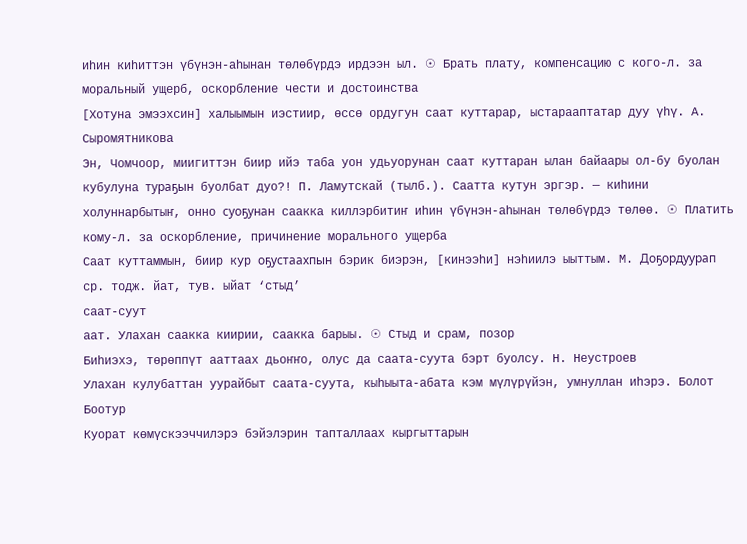иһин киһиттэн үбүнэн-аһынан төлөбүрдэ ирдээн ыл. ☉ Брать плату, компенсацию с кого-л. за моральный ущерб, оскорбление чести и достоинства
[Хотуна эмээхсин] халыымын иэстиир, өссө ордугун саат куттарар, ыстарааптатар дуу үһү. А. Сыромятникова
Эн, Чомчоор, миигиттэн биир ийэ таба уон удьуорунан саат куттаран ылан байаары ол-бу буолан кубулуна тураҕын буолбат дуо?! П. Ламутскай (тылб.). Саатта кутун эргэр. — киһини холуннарбытыҥ, онно суоҕунан саакка киллэрбитиҥ иһин үбүнэн-аһынан төлөбүрдэ төлөө. ☉ Платить кому-л. за оскорбление, причинение морального ущерба
Саат куттаммын, биир кур оҕустаахпын бэрик биэрэн, [кинээһи] нэһиилэ ыыттым. М. Доҕордуурап
ср. тодж. йат, тув. ыйат ‘стыд’
саат-суут
аат. Улахан саакка киирии, саакка барыы. ☉ Стыд и срам, позор
Биһиэхэ, төрөппүт ааттаах дьоҥҥо, олус да саата-суута бэрт буолсу. Н. Неустроев
Улахан кулубаттан уурайбыт саата-суута, кыһыыта-абата кэм мүлүрүйэн, умнуллан иһэрэ. Болот Боотур
Куорат көмүскээччилэрэ бэйэлэрин тапталлаах кыргыттарын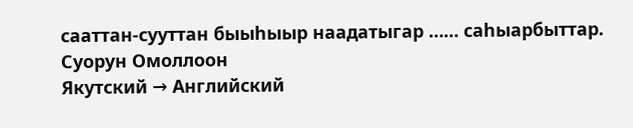сааттан-сууттан быыһыыр наадатыгар …… саһыарбыттар. Суорун Омоллоон
Якутский → Английский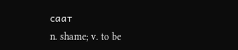саат
n. shame; v. to be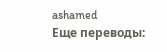ashamed
Еще переводы: